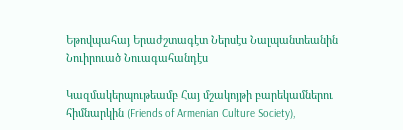Եթովպահայ Երաժշտագէտ Ներսէս Նալպանտեանին Նուիրուած Նուագահանդէս

Կազմակերպութեամբ Հայ մշակոյթի բարեկամներու հիմնարկին (Friends of Armenian Culture Society),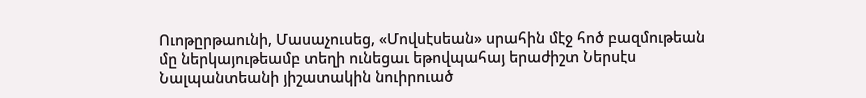Ուոթըրթաունի, Մասաչուսեց, «Մովսէսեան» սրահին մէջ հոծ բազմութեան մը ներկայութեամբ տեղի ունեցաւ եթովպահայ երաժիշտ Ներսէս Նալպանտեանի յիշատակին նուիրուած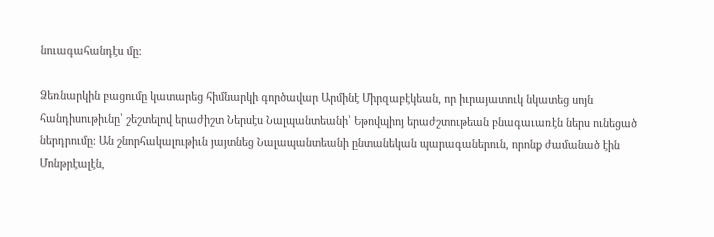նուագահանդէս մը:

Ձեռնարկին բացումը կատարեց հիմնարկի գործավար Արմինէ Միրզաբէկեան, որ իւրայատուկ նկատեց սոյն հանդիսութիւնը՝ շեշտելով երաժիշտ Ներսէս Նալպանտեանի՝ Եթովպիոյ երաժշտութեան բնագաւառէն ներս ունեցած ներդրումը: Ան շնորհակալութիւն յայտնեց Նալապանտեանի ընտանեկան պարագաներուն, որոնք ժամանած էին Մոնթրէալէն,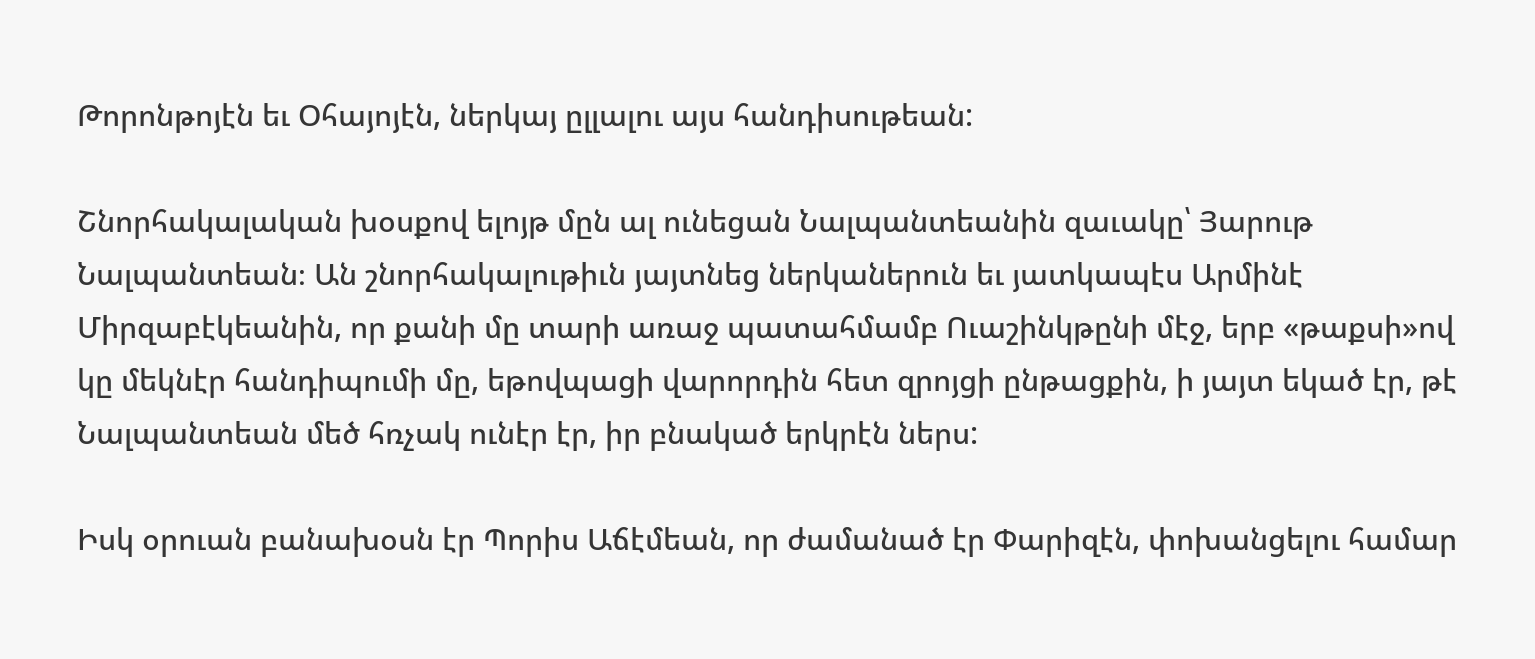Թորոնթոյէն եւ Օհայոյէն, ներկայ ըլլալու այս հանդիսութեան:

Շնորհակալական խօսքով ելոյթ մըն ալ ունեցան Նալպանտեանին զաւակը՝ Յարութ Նալպանտեան։ Ան շնորհակալութիւն յայտնեց ներկաներուն եւ յատկապէս Արմինէ Միրզաբէկեանին, որ քանի մը տարի առաջ պատահմամբ Ուաշինկթընի մէջ, երբ «թաքսի»ով կը մեկնէր հանդիպումի մը, եթովպացի վարորդին հետ զրոյցի ընթացքին, ի յայտ եկած էր, թէ Նալպանտեան մեծ հռչակ ունէր էր, իր բնակած երկրէն ներս:

Իսկ օրուան բանախօսն էր Պորիս Աճէմեան, որ ժամանած էր Փարիզէն, փոխանցելու համար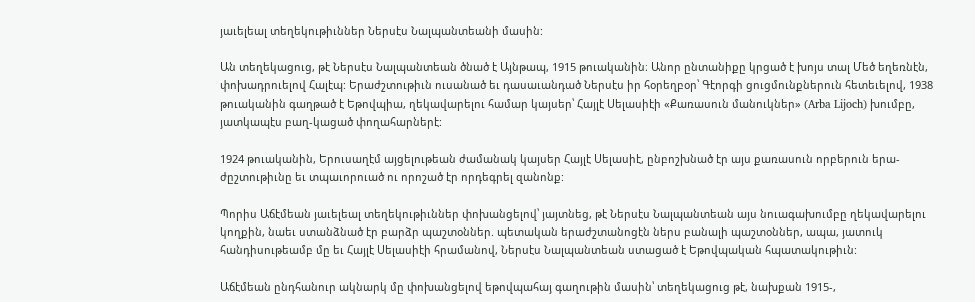յաւելեալ տեղեկութիւններ Ներսէս Նալպանտեանի մասին:

Ան տեղեկացուց, թէ Ներսէս Նալպանտեան ծնած է Այնթապ, 1915 թուականին։ Անոր ընտանիքը կրցած է խոյս տալ Մեծ եղեռնէն, փոխադրուելով Հալէպ: Երաժշտութիւն ուսանած եւ դասաւանդած Ներսէս իր հօրեղբօր՝ Գէորգի ցուցմունքներուն հետեւելով, 1938 թուականին գաղթած է Եթովպիա, ղեկավարելու համար կայսեր՝ Հայլէ Սելասիէի «Քառասուն մանուկներ» (Arba Lijoch) խումբը, յատկապէս բաղ-կացած փողահարներէ:

1924 թուականին, Երուսաղէմ այցելութեան ժամանակ կայսեր Հայլէ Սելասիէ, ընբոշխնած էր այս քառասուն որբերուն երա-ժըշտութիւնը եւ տպաւորուած ու որոշած էր որդեգրել զանոնք:

Պորիս Աճէմեան յաւելեալ տեղեկութիւններ փոխանցելով՝ յայտնեց, թէ Ներսէս Նալպանտեան այս նուագախումբը ղեկավարելու կողքին, նաեւ ստանձնած էր բարձր պաշտօններ. պետական երաժշտանոցէն ներս բանալի պաշտօններ, ապա, յատուկ հանդիսութեամբ մը եւ Հայլէ Սելասիէի հրամանով, Ներսէս Նալպանտեան ստացած է Եթովպական հպատակութիւն:

Աճէմեան ընդհանուր ակնարկ մը փոխանցելով եթովպահայ գաղութին մասին՝ տեղեկացուց թէ, նախքան 1915-,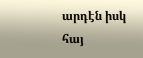արդէն իսկ հայ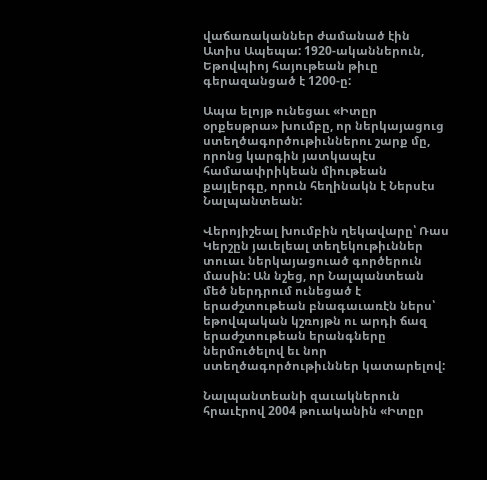վաճառականներ ժամանած էին Ատիս Ապեպա: 1920-ականներուն, Եթովպիոյ հայութեան թիւը գերազանցած է 1200-ը:

Ապա ելոյթ ունեցաւ «Իտըր օրքեսթրա» խումբը, որ ներկայացուց ստեղծագործութիւններու շարք մը, որոնց կարգին յատկապէս համաափրիկեան միութեան քայլերգը, որուն հեղինակն է Ներսէս Նալպանտեան:

Վերոյիշեալ խումբին ղեկավարը՝ Ռաս Կերշըն յաւելեալ տեղեկութիւններ տուաւ ներկայացուած գործերուն մասին: Ան նշեց, որ Նալպանտեան մեծ ներդրում ունեցած է երաժշտութեան բնագաւառէն ներս՝ եթովպական կշռոյթն ու արդի ճազ երաժշտութեան երանգները ներմուծելով եւ նոր ստեղծագործութիւններ կատարելով:

Նալպանտեանի զաւակներուն հրաւէրով 2004 թուականին «Իտըր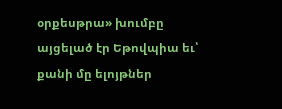օրքեսթրա» խումբը այցելած էր Եթովպիա եւ՝ քանի մը ելոյթներ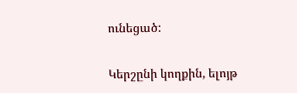ունեցած:

Կերշընի կողքին, ելոյթ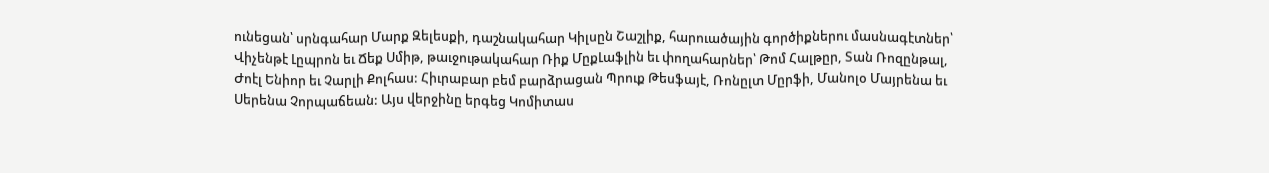ունեցան՝ սրնգահար Մարք Զելեսքի, դաշնակահար Կիլսըն Շաշլիք, հարուածային գործիքներու մասնագէտներ՝ Վիչենթէ Լըպրոն եւ Ճեք Սմիթ, թաւջութակահար Ռիք ՄըքԼաֆլին եւ փողահարներ՝ Թոմ Հալթըր, Տան Ռոզընթալ, Ժոէլ Ենիոր եւ Չարլի Քոլհաս: Հիւրաբար բեմ բարձրացան Պրուք Թեսֆայէ, Ռոնըլտ Մըրֆի, Մանոլօ Մայրենա եւ Սերենա Չորպաճեան: Այս վերջինը երգեց Կոմիտաս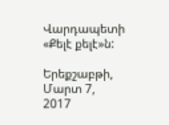Վարդապետի «Քելէ քելէ»ն:

Երեքշաբթի, Մարտ 7, 2017